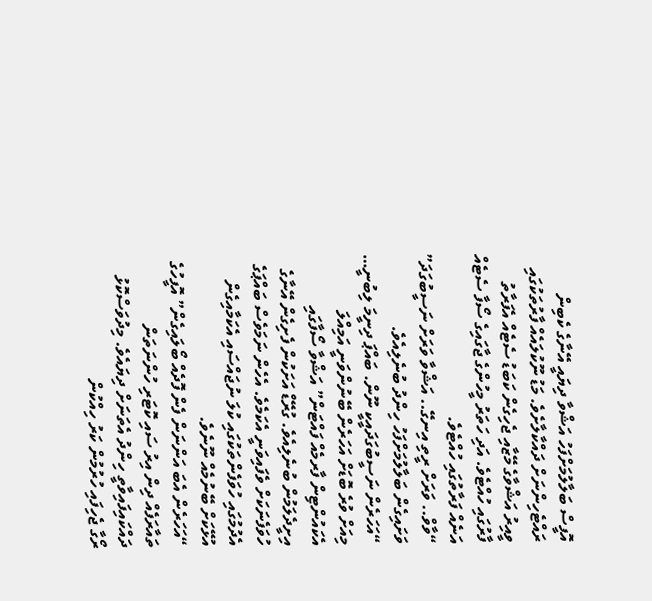އޮފީސް ބަލާލުމަށްފަހު އަޝްވާ ދިޔައީ އޭނާގެ ކެބިން ރައްޓެހިންނަށް ދައްކާލާށެވެ. މަޑު ނޫކުލައެއް ފާރުތަކުގައި ވީއިރު އަޝްވާގެ މޭޒާއި ޖެހިގެން ކަބަޑު ސެޓެއް އެފަރާތު ފާރުގައި ހުއްޓެވެ. އަދި ހަތަރު މީހުންގެ ޖާގައިގެ ސޯފާ ސެޓެއް އަނެއް ފަރާތުގައި ހުއްޓެވެ.
“ވާވް.. ވަރަށް ރީތި އިނގޭ.. އަޝްވާ ވަރަށް ނަސީބުގަދަ” ވަށައިގެން ބަލާލުމަށްފަހު ހިންދު ބުނެލިއެވެ.
“އަހަރެން ނަސީބުގަދައީކީ ނޫން. ބައްޕަ ދިނީމަ ލިބުނީ… މިއަށް ވުރެ ބޮޑަށް އަހަރެން ބޭނުންވަނީ އަމިއްލަ އެކައުންޓިން ފާރމެއް ފައްޓަން” އަޝްވާ ސޯފާގައި އިށީދެލަމުން ބުނެލިއެވެ. ގުރޭޑް އަށަކުން ފެށިގެން އޭނާގެ ހުވަފެނަކަށް ވެފައިވަނީ އެކަމެވެ. އެހެން ނަމަވެސް ބައްޕަގެ އެދުމުގައި ހުވަފެންތަކުގައި ކުލަ ނުޖައްސައި އެކަމާއިގެން އުޅޭކަށް ބޭނުމެއް ނޫނެވެ.
“އަހަރެން އެބަ އަންނަން ފެން ފޮދެއް ބޯލައިގެން” އޮފީހުގެ ތައާރަފެއް ދިން އިރު ސައި ކޮޓަރި ހުންނަތަން ދައްކައިފައިވާތީ ހިންދު އެތަނަށް ދިޔައެވެ. މިދުވަސްކޮޅު ރޯގާ ޖެހިފައި ހުރުމުން ކަރު ހިއްކުން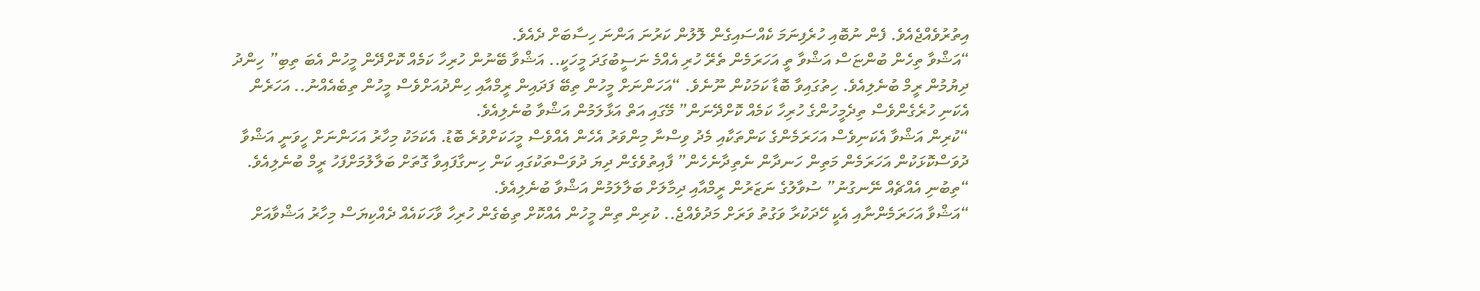އިތުރުވެއްޖެއެވެ. ފެން ނުބޮއި ހުރެފިނަމަ ކެއްސައިގެން ލޮލުން ކަރުނަ އަންނަ ހިސާބަށް ދެއެވެ.
“އަޝްވާ ތިހެން ބުންޏަސް އަޝްވާ ތީ އަހަރަމެން ތެރޭ ހުރި އެއްމެ ނަސީބުގަދަ މީހަކީ.. އަޝްވާ ބޭނުން ހުރިހާ ކަމެއް ކޮށްދޭން މީހުން އެބަ ތިބި” ހިންދު ދިޔުމުން ރީމް ބުނެލިއެވެ. ހިތުގައިވާ ބޮޑާ ކަމަކުން ނޫނެވެ. “އަހަންނަށް މީހުން ތިބޭ ފަދައިން ރީމްއާއި ހިންދުއަށްވެސް މީހުން ތިބެއެއްނު.. އަހަރެން އެކަނި ހުރެގެންވެސް ތިދެމީހުންގެ ހުރިހާ ކަމެއް ކޮށްދޭނަން” މޭގައި އަތް އަޅާލަމުން އަޝްވާ ބުނެލިއެވެ.
“ކުރިން އަޝްވާ އެކަނިވެސް އަހަރަމެންގެ ކަންތަކާއި މެދު ވިސްނާ މިންވަރު އެހެން އެއްވެސް މީހަކަށްވުރެ ބޮޑު. އެކަމަކު މިހާރު އަހަންނަށް ހީވަނީ އަޝްވާ ދުވަސްކޮޅަކުން އަހަރަމެން މަތިން ހަނދާން ނެތިދާނެހެން” ފާއިތުވެގެން ދިޔަ ދުވަސްތަކުގައި ކަން ހިނގާފައިވާ ގޮތަށް ބަލާލުމަށްފަހު ރީމް ބުނެލިއެވެ.
“ތިބުނި އެއްޗެއް ނޭނގުނު” ސުވާލުގެ ނަޒަރުން ރީމްއާއި ދިމާލަށް ބަލާލަމުން އަޝްވާ ބުނެލިއެވެ.
“އަޝްވާ އަހަރަމެންނާއި އެކީ ހޭދަކުރާ ވަގުތު ވަރަށް މަދުވެއްޖެ.. ކުރިން ތިން މީހުން އެއްކޮށް ތިބެގެން ހުރިހާ ވާހަކައެއް ދެއްކިޔަސް މިހާރު އަޝްވާއަށް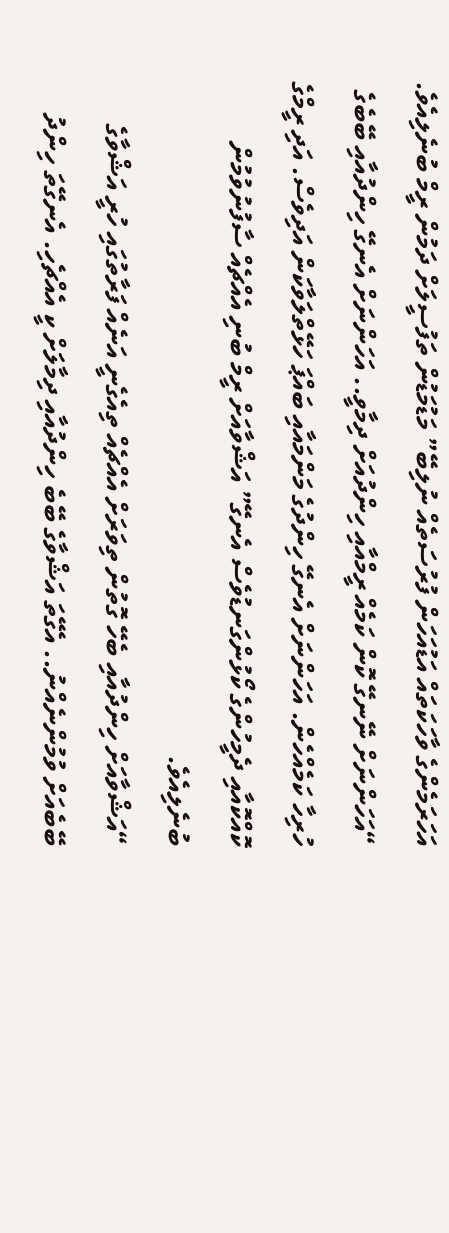އަހަރަމެންގެ ވާހަކަތައް އަޑުއަހަން ފުރުސަތެއް ނުލިބޭ” މަޑުމަޑުން ތަފުސީލަށް ދަމުން ރީމް ބުނެލިއެވެ.
“އަހަންނަށް ނޭނގޭ ކޮން ކަމެއް ރީމްއާއި ހިންދުއަށް ދިމާވީ.. އަހަންނަށް އެނގޭ ހިންދުއާއި ބޭބެގެ ހުރިހާ ކަމެއްހެން. އަހަންނަށް އެނގޭ ހިންދުގެ މަންމައާއި ބައްޕަ ހަޅޭތްލަވާކަން އަދިވެސް. އަދި ރީމްގެ ކޮއްކޮއާއި ދެމީހުންގެ ކޯޅުންގަނޑުވެސް އެނގޭ” އަޝްވާއަށް ރީމް ބުނި އެއްޗެއް ސާފުނުވުމުން ބުނެލިއެވެ.
“އަޝްވާއަށް ހިންދުއާއި ބެހޭ ގޮތުން ތިވަރަށް އެއްޗެއް ތިއެގެނީ އަނެއް ފަރާތުގައި ހުރީ އަޝްވާގެ ބޭބެއަށް ވުމުންނެއްނު.. އެގޭތަ އަޝްވާގެ ބޭބެ ހިންދުއާއި ދިމާލަށް ކީ އެއްޗެހި. އެނގޭތަ ހިންދު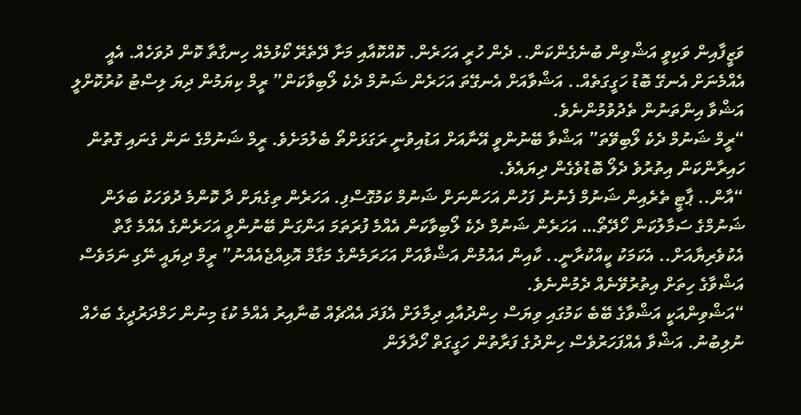ވަޒީފާއިން ވަކިވީ އަޝްވިން ބުނެގެންކަން.. ދެން ހުރީ އަހަރެން. ކޮއްކޮއާއި މަށާ ދޭތެރޭ ކޯޅުމެއް ހިނގާތާ ކޮން ދުވަހެއް. އެއީ އެއްމެނަށް އެނގޭ ބޮޑު ހަގީގަތެއް.. އަޝްވާއަށް އެނގޭތަ އަހަރެން ޝަނުމް ދެކެ ލޯބިވާކަން” ރީމް ކިޔަމުން ދިޔަ ލިސްޓު ކުރުކޮށްލީ އަޝްވާ އިންތަނުން ތެދުވުމުންނެވެ.
“ރީމް ޝަނުމް ދެކެ ލޯބިވޭތަ” އަޝްވާ ބޭނުންވީ އޭނާއަށް އަޑުއިވުނީ ރަގަޅަށްތޯ ބެލުމަށެވެ. ރީމް ޝަނުމްގެ ނަން ގެނައި ގޮތުން ހައިރާންކަން އިތުރުވެ ދެލޯ ބޮޑުވެގެން ދިޔައެވެ.
“އާން.. ޕާޓީ ތެރެއިން ޝަނުމް ފެނުނު ފަހުން އަހަންނަށް ޝަނުމް ކަމުގޮސްފި. އަހަރެން ތިގެޔަށް ދާ ކޮންމެ ދުވަހަކު ބަލަން ޝަނުމްގެ ސަމާލުކަން ހޯދޭތޯ… އަހަރެން ޝަނުމް ދެކެ ލޯބިވާކަން އެއްމެ ފުރަތަމަ އަންގަން ބޭނުންވީ އަހަރެންގެ އެއްމެ ގާތް އެކުވެރިޔާއަށް.. އެކަމަކު ކީއްކުރާނީ.. ކާއިން އައުމުން އަޝްވާއަށް އަހަރަމެންގެ މަގާމް އޮޅިއްޖެއެއްނު” ރީމް ދިޔައީ ނޭގި ނަމަވެސް އަޝްވާގެ ހިތަށް އިތުރުވޭނެއް ދެމުންނެވެ.
“އަޝްވިންއަކީ އަޝްވާގެ ބޭބެ ކަމުގައި ވިޔަސް ހިންދުއާއި ދިމާލަށް އެފަދަ އެއްޗެއް ބުނާއިރު އެއްމެ ކުޑަ މިނުން ހަމްދަރުދީގެ ބަހެއް ނުލިބުނު. އަޝްވާ އެއްފަހަރުވެސް ހިންދުގެ ފަރާތުން ހަގީގަތް ހޯދާލަން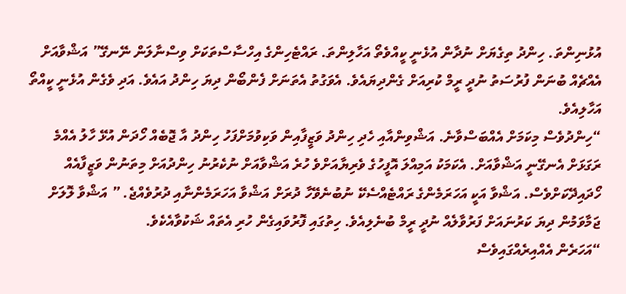އުޅުނިންތަ. ހިންދު ތިގެޔަށް ނުދާން އުޅެނީ ކީއްވެތޯ އަހާލިންތަ. ރައްޓެހިންގެ އިހްސާސްތަކަށް ވިސްނާލަން ނޭނގޭ” އަޝްވާއަށް އެއްޗެއް ބުނަން ފުރުސަތު ނުދީ ރީމް ކުރިއަށް ގެންދިޔައެވެ. އެވަގުތު އެތަނަށް ފެންބޯން ދިޔަ ހިންދު އައެވެ. އަދި ވެގެން އުޅެނީ ކީއްތޯ އަހާލިއެވެ.
“ހިންދުވެސް މިކަމަށް އެއްބަސްވާނެ. އަޝްވިންއާއި ހެދި ހިންދު ވަޒީފާއިން ވަކިވުމަށްފަހު ހިންދު އާ ޖޮބެއް ހޯދަން އުޅޭ ހާލު އެއްމެ ރަގަޅަށް އެނގޭނީ އަޝްވާއަށް. އެކަމަކު އަމިއްލަ އޮފީހުގެ ވެރިޔާއަށްވެ ހުރެ އަޝްވާއަށް ނުކެރުނު ހިންދުއަށް މިތަނުން ވަޒީފާއެއް ހޯދައިދޭކަށްވެސް. އަޝްވާ އަކީ އަހަރަމެންގެ ރައްޓެއްސެކޭ ނުބުނެވޭހާ ދުރަށް އަޝްވާ އަހަރަމެންނާއި ދުރުވެއްޖެ. ” އަޝްވާ ލޮލަށް ޖަމާވަމުން ދިޔަ ކަރުނައަށް ފަރުވާލެއް ނުދީ ރީމް ބުނެލިއެވެ. ހިތުގައި ފޮރުވައިގެން ހުރި އެތައް ޝަކުވާއެކެވެ.
“އަހަރެން އެއްއިރެއްގައިވެސް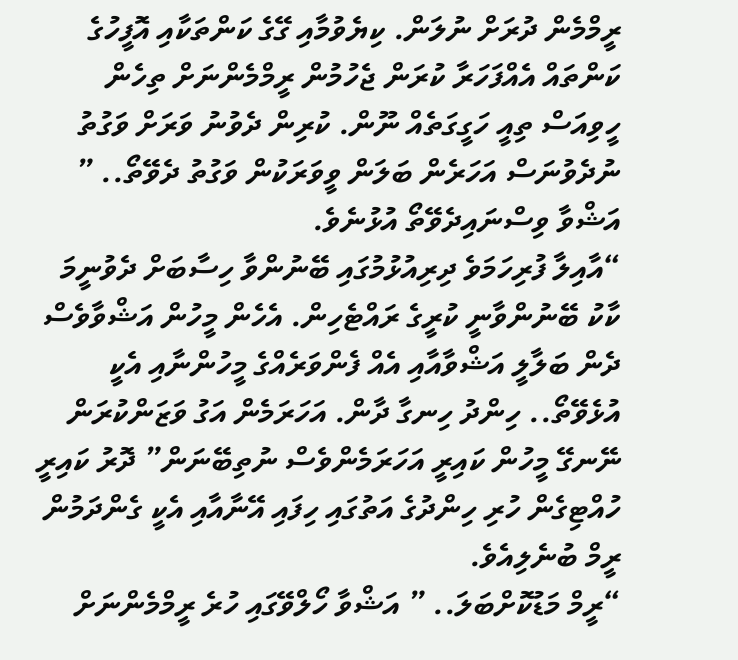ރީމްމެން ދުރަށް ނުލަން. ކިޔެވުމާއި ގޭގެ ކަންތަކާއި އޮފީހުގެ ކަންތައް އެއްފަހަރާ ކުރަން ޖެހުމުން ރީމްމެންނަށް ތިހެން ހީވިއަސް ތިއީ ހަގީގަތެއް ނޫން. ކުރިން ދެވުނު ވަރަށް ވަގުތު ނުދެވުނަސް އަހަރެން ބަލަން ވީވަރަކުން ވަގުތު ދެވޭތޯ.. ” އަޝްވާ ވިސްނައިދެވޭތޯ އުޅުނެވެ.
“އާއިލާ ފުރިހަމަވެ ދިރިއުޅުމުގައި ބޭނުންވާ ހިސާބަށް ދެވުނީމަ ކާކު ބޭނުންވާނީ ކުރީގެ ރައްޓެހިން. އެހެން މީހުން އަޝްވާވެސް ދެން ބަލާލީ އަޝްވާއާއި އެއް ފެންވަރެއްގެ މީހުންނާއި އެކީ އުޅެވޭތޯ.. ހިންދު ހިނގާ ދާން. އަހަރަމެން އަގު ވަޒަންކުރަން ނޭނގޭ މީހުން ކައިރީ އަހަރަމެންވެސް ނުތިބޭނަން” ދޮރު ކައިރީ ހުއްޓިގެން ހުރި ހިންދުގެ އަތުގައި ހިފައި އޭނާއާއި އެކީ ގެންދަމުން ރީމް ބުނެލިއެވެ.
“ރީމް މަޑުކޮށްބަލަ.. ” އަޝްވާ ހޯލްވޭގައި ހުރެ ރީމްމެންނަށް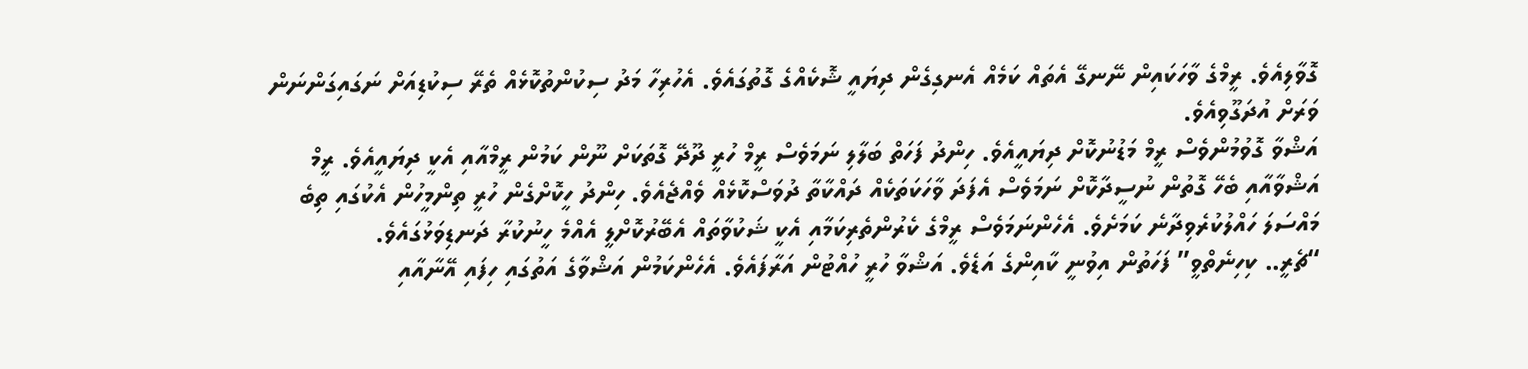ގޮވާލިއެވެ. ރީމްގެ ވާހަކައިން ނޭނގޭ އެތައް ކަމެއް އެނގިގެން ދިޔައީ ޝޮކެއްގެ ގޮތުގައެވެ. އެހުރިހާ މަދު ސިކުންތުކޮޅެއް ތެރޭ ސިކުޑިއަށް ނަގައިގަންނަން ވަރަށް އުދަގޫވިއެވެ.
އަޝްވާ ގޮވުމުންވެސް ރީމް މަޑުނުކޮށް ދިޔައީއެވެ. ހިންދު ފަހަތް ބަލާލި ނަމަވެސް ރީމް ހުރީ ދޫދޭ ގޮތަކަށް ނޫން ކަމުން ރީމްއާއި އެކީ ދިޔައީއެވެ. ރީމް އަޝްވާއާއި ބެހޭ ގޮތުން ނުސީދާކޮށް ނަމަވެސް އެފަދަ ވާހަކަތަކެއް ދައްކާތާ ދުވަސްކޮޅެއް ވެއްޖެއެވެ. ހިންދު ހީކޮށްގެން ހުރީ ތިންމީހުން އެކުގައި ތިބެ މައްސަލަ ހައްލުކުރެވިދާނެ ކަމަށެވެ. އެހެންނަމަވެސް ރީމްގެ ކެރުންތެރިކަމާއި އެކީ ޝަކުވާތައް އެބޭރުކޮށްލީ އެއްމެ ހީނުކުރާ ދަނޑިވަޅުގައެވެ.
“ޗެރީ.. ކިހިނެތްވީ” ފަހަތުން އިވުނީ ކާއިންގެ އަޑެވެ. އަޝްވާ ހުރީ ހުއްޓުން އަރާފައެވެ. އެހެންކަމުން އަޝްވާގެ އަތުގައި ހިފައި އޭނާއާއި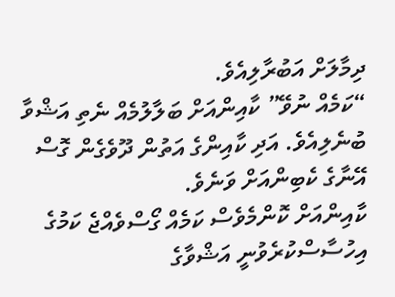ދިމާލަށް އަބުރާލިއެވެ.
“ކަމެއް ނުވޭ” ކާއިންއަށް ބަލާލުމެއް ނެތި އަޝްވާ ބުނެލިއެވެ. އަދި ކާއިންގެ އަތުން ދޫވެގެން ގޮސް އޭނާގެ ކެބިންއަށް ވަނެވެ.
ކާއިންއަށް ކޮންމެވެސް ކަމެއް ގޯސްވެއްޖެ ކަމުގެ އިހުސާސްކުރެވުނީ އަޝްވާގެ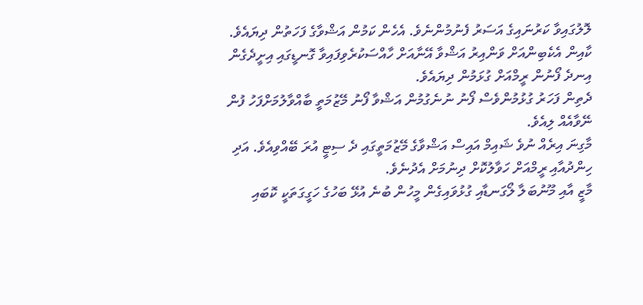ލޮލުގައިވާ ކަރުނައިގެ އަސަރު ފެނުމުންނެވެ. އެހެން ކަމުން އަޝްވާގެ ފަހަތުން ދިޔައެވެ. ކާއިން އެކެބިންއަށް ވަންއިރު އަޝްވާ އޭނާއަށް ހާއްސަކުރެވިފައިވާ ގޮނޑީގައި އިށީދެގެން އިނދެ ފޯނުން ރީމްއަށް ގުޅަމުން ދިޔައެވެ.
ދެތިން ފަހަރު ގުޅުމުންވެސް ފޯނު ނުނެގުމުން އަޝްވާ ފޯނު މޭޒުމަތީ ބާއްވާލުމަށްފަހު ފުން ނޭވާއެއް ލިއެވެ.
މާގިނަ އިރެއް ނުވެ ޝައިމް އައިސް އަޝްވާގެ މޭޒުމަތީގައި ދެ ސިޓީ އުރަ ބޭއްވިއެވެ. އަދި ހިންދުއާއި ރީމްއަށް ހަވާލުކޮށް ދިނުމަށް އެދުނެވެ.
މާޒީ އާއި މޫނުބަލާ ލޯގަނޑާއި ގުޅުވައިގެން މީހުން ބުނެ އުޅޭ ބަހުގެ ހަގީގަތަކީ ކޮބައި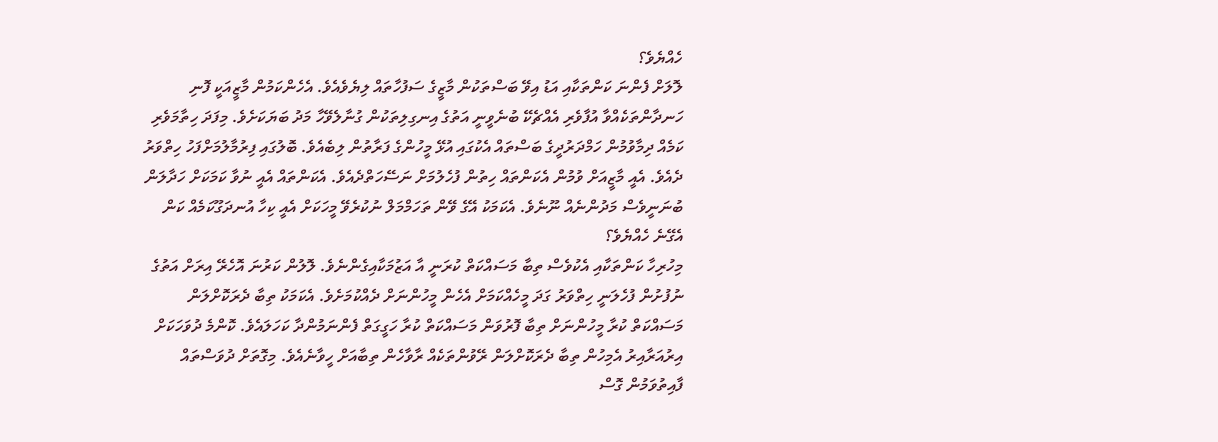ހެއްޔެވެ؟
ލޮލަށް ފެންނަ ކަންތަކާއި އަޑު އިވޭ ބަސްތަކުން މާޒީގެ ސަފުހާތައް ލިޔެވެއެވެ. އެހެންކަމުން މާޒީއަކީ ފޮނި ހަނދާންތަކެއްވާ އުފާވެރި އެއްޗެކޭ ބުނެވީނީ އަތުގެ އިނގިލިތަކުން ގުނާލެވޭހާ މަދު ބަޔަކަށެވެ. މިފަދަ ހިތާމަވެރި ކަމެއް ދިމާވުމުން ހަމްދަރުދީގެ ބަސްތައް އެކުގައި އުޅޭ މީހުންގެ ފަރާތުން ލިބެއެވެ. ބޮލުގައި ފިރުމާލުމަށްފަހު ހިތްވަރު ދެއެވެ. އެއީ މާޒީއަށް ވުމުން އެކަންތައް ހިތުން ފުހެލުމަށް ނަސޭހަތްދެއެވެ. އެކަންތައް އެއީ ނުވާ ކަމަކަށް ހަދާލަން ބުނަނީވެސް މަދުންނެއް ނޫނެވެ. އެކަމަކު އޭގެ ވޭން ތަހަމްމަލް ނުކުރެވޭ މީހަކަށް އެއީ ކިހާ އުނދަގޫކަމެއް ކަން އެގޭނެ ހެއްޔެވެ؟
މިހުރިހާ ކަންތަކާއި އެކުވެސް ތިބާ މަސައްކަތް ކުރަނީ އާ އަޒުމަކާއިގެންނެވެ. ލޮލުން ކަރުނަ އޮހެރޭ އިރަށް އަތުގެ ނުފުށުން ފުހެލަނީ ހިތްވަރު ގަދަ މީހެއްކަމަށް އެހެން މީހުންނަށް ދެއްކުމަށެވެ. އެކަމަކު ތިބާ ދެރަކޮށްލަން މަސައްކަތް ކުރާ މީހުންނަށް ތިބާ ފޮރުވަން މަސައްކަތް ކުރާ ހަގީގަތް ފެންނަމުންދާ ކަހަލައެވެ. ކޮންމެ ދުވަހަކަށް އިރުއަރާއިރު އެމިހުން ތިބާ ދެރަކޮށްލަން ރޭވުންތަކެއް ރާވާހެން ތިބާއަށް ހީވާނެއެވެ. މިގޮތަށް ދުވަސްތައް ފާއިތުވަމުން ގޮސް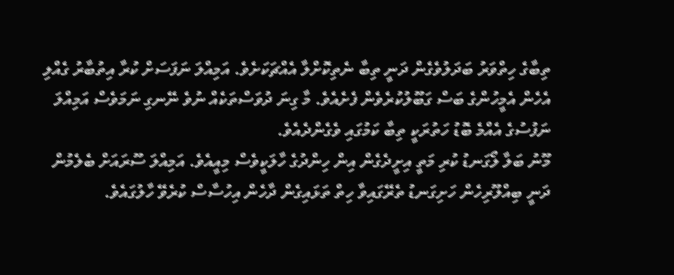ތިބާގެ ހިތްވަރު ބަދަލުވެގެން ދަނީ ތިބާ ނެތިކޮށްލާ އެއްޗަކަށެވެ. އަމިއްލަ ނަފަސަށް ކުރާ އިތުބާރު ގެއްލި އެހެން އެމީހުންގެ ބަސް ގަބޫލުކުރެވެން ފެށެއެވެ. މާ ގިނަ ދުވަސްތަކެއް ނުވެ ނޭނގި ނަމަވެސް އަމިއްލަ ނަފުސުގެ އެއްމެ ބޮޑު ހަތުރަކީ ތިބާ ކަމުގައި ވެގެންދެއެވެ.
މޫނު ބަލާ ލޯގަނޑު ކުރި މަތީ އިށީދެގެން އިން ހިންދުގެ ހާލަކީވެސް މިއީއެވެ. އަމިއްލަ ސޫރައަށް ބެލެމުން ދަނީ ބިއްލޫރިހެން ހަށިގަނޑު ތެރޭގައިވާ ހިތް ތަޅައިގެން ދާހެން އިހުސާސް ކުރެވޭ ހާލުގައެވެ.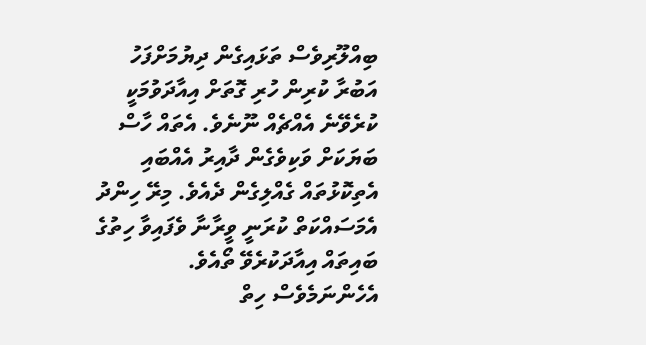ބިއްލޫރިވެސް ތަޅައިގެން ދިޔުމަށްފަހު އަބުރާ ކުރިން ހުރި ގޮތަށް އިއާދަވުމަކީ ކުރެވޭނެ އެއްޗެއް ނޫނެވެ. އެތައް ހާސް ބަޔަކަށް ވަކިވެގެން ދާއިރު އެއްބައި އެތިކޮޅުތައް ގެއްލިގެން ދެއެވެ. މިރޭ ހިންދު އެމަސައްކަތް ކުރަނީ ވީރާނާ ވެފައިވާ ހިތުގެ ބައިތައް އިއާދަކުރެވޭ ތޯއެވެ. އެހެންނަމެވެސް ހިތް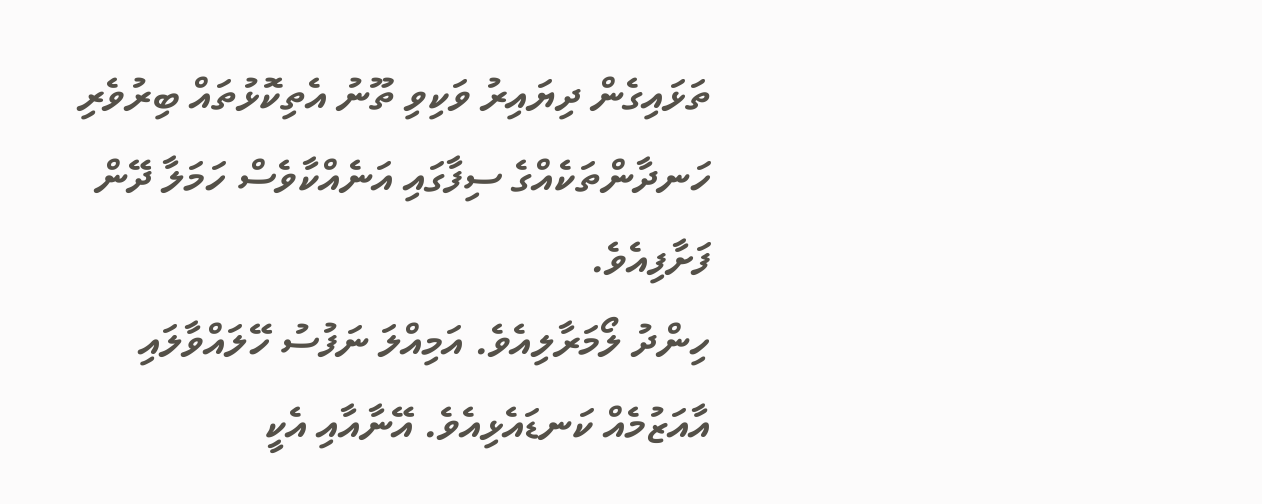ތަޅައިގެން ދިޔައިރު ވަކިވި ތޫނު އެތިކޮޅުތައް ބިރުވެރި ހަނދާންތަކެއްގެ ސިފާގައި އަނެއްކާވެސް ހަމަލާ ދޭން ފަށާފިއެވެ.
ހިންދު ލޯމަރާލިއެވެ. އަމިއްލަ ނަފުސު ހޭލައްވާލައި އާއަޒުމެއް ކަނޑައެޅިއެވެ. އޭނާއާއި އެކީ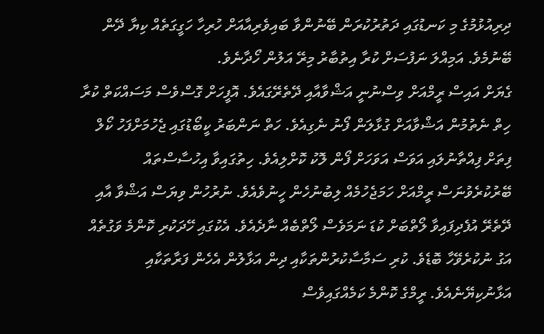ދިރިއުޅުމުގެ މި ކަނޑުގައި ދަތުރުކުރަން ބޭނުންވާ ބައިވެރިއާއަށް ހުރިހާ ހަގީގަތެއް ކިޔާ ދޭން ބޭނުމެވެ. އަމިއްލަ ނަފުސަށް ކުރާ އިތުބާރު މިރޭ އަލުން ހޯދާނެވެ.
ގެޔަށް އައިސް ރީމްއަށް ވިސްނުނީ އަޝްވާއާއި ދޭތެރޭގައެވެ. އޮފީހަށް ގޮސްވެސް މަސައްކަތް ކުރާ ހިތް ނެތުމުން އަޝްވާއަށް ގުޅާލަން ފޯނު ނެގިއެވެ. ހަތް ނަންބަރު ކީބޯޑުގައި ޖެހުމަށްފަހު ކޯލް ފިތަށް ފިއްތާނުލައި އަވަސް އަވަހަށް ފޯން ލޮކު ކޮށްލިއެވެ. ހިތުގައިވާ އިހުސާސްތައް ބޭރުކުރެވުނަސް ރީމްއަށް ހަމަޖެހުމެއް ލިބުނުހެން ހީނުވެއެވެ. ނުރުހުން ވިޔަސް އަޝްވާ އާއި ދޭތެރޭ އުފެދިފައިވާ ލޯތްބަށް ކުޑަ ނަމަވެސް ލޯތްބެއް ނާދެއެވެ. އެކުގައި ހޭދަކުރި ކޮންމެ ވަގުތެއް އަގު ނުކުރެވޭހާ ބޮޑެވެ. ކުރި ސަމާސާކުރުންތަކާއި ދިން އަޅާލުން އެހެން ފަރާތަކާއި އަޅާނުކިޔޭނެއެވެ. ރީމްގެ ކޮންމެ ކަމެއްގައިވެސް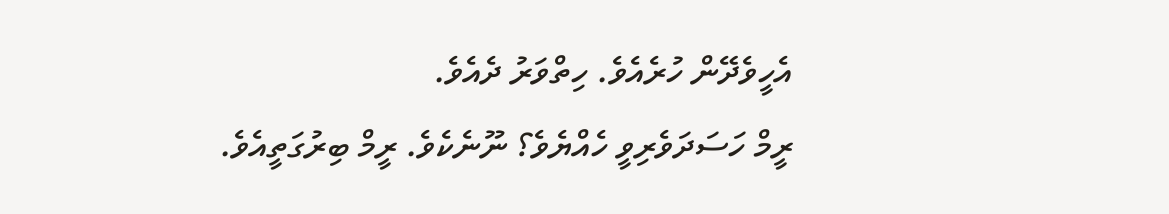އެހީވެދޭން ހުރެއެވެ. ހިތްވަރު ދެއެވެ.
ރީމް ހަސަދަވެރިވީ ހެއްޔެވެ؟ ނޫނެކެވެ. ރީމް ބިރުގަތީއެވެ.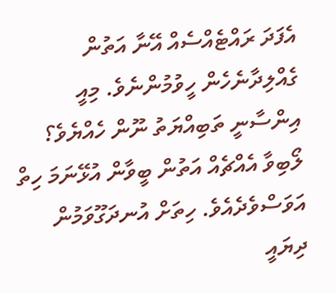އެފަދަ ރައްޓެއްސެއް އޭނާ އަތުން ގެއްލިދާނެހެން ހީވުމުންނެވެ. މިއީ އިންސާނީ ތަބިއްޔަތު ނޫން ހެއްޔެވެ؟ ލޯބިވާ އެއްޗެއް އަތުން ބީވާން އުޅޭނަމަ ހިތް އަވަސްވެދެއެވެ. ހިތަށް އުނދަގޫވަމުން ދިޔައީ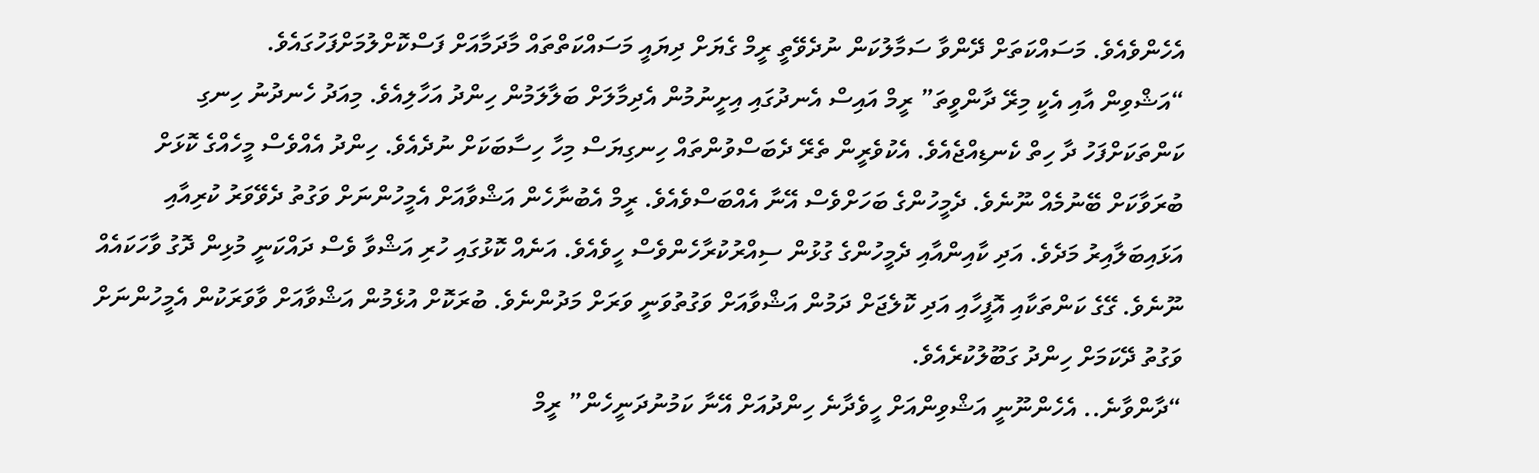އެހެންވެއެވެ. މަސައްކަތަށް ދޭންވާ ސަމާލުކަން ނުދެވޭތީ ރީމް ގެޔަށް ދިޔައީ މަސައްކަތްތައް މާދަމާއަށް ފަސްކޮށްލުމަށްފަހުގައެވެ.
“އަޝްވިން އާއި އެކީ މިރޭ ދާންވީތަ” ރީމް އައިސް އެނދުގައި އިށީނުމުން އެދިމާލަށް ބަލާލަމުން ހިންދު އަހާލިއެވެ. މިއަދު ހެނދުނު ހިނގި ކަންތަކަށްފަހު ދާ ހިތް ކެނޑިއްޖެއެވެ. އެކުވެރީން ތެރޭ ދެބަސްވުންތައް ހިނގިޔަސް މިހާ ހިސާބަކަށް ނުދެއެވެ. ހިންދު އެއްވެސް މީހެއްގެ ކޮޅަށް ބުރަވާކަށް ބޭނުމެއް ނޫނެވެ. ދެމީހުންގެ ބަހަށްވެސް އޭނާ އެއްބަސްވެއެވެ. ރީމް އެބުނާހެން އަޝްވާއަށް އެމީހުންނަށް ވަގުތު ދެވޭވަރު ކުރިއާއި އަޅައިބަލާއިރު މަދެވެ. އަދި ކާއިންއާއި ދެމީހުންގެ ގުޅުން ސިއްރުކުރާހެންވެސް ހީވެއެވެ. އަނެއް ކޮޅުގައި ހުރި އަޝްވާ ވެސް ދައްކަނީ މުޅިން ދޮގު ވާހަކައެއް ނޫނެވެ. ގޭގެ ކަންތަކާއި އޮފީހާއި އަދި ކޮލެޖަށް ދަމުން އަޝްވާއަށް ވަގުތުވަނީ ވަރަށް މަދުންނެވެ. ބުރަކޮށް އުޅެމުން އަޝްވާއަށް ވާވަރަކުން އެމީހުންނަށް ވަގުތު ދޭކަމަށް ހިންދު ގަބޫލުކުރެއެވެ.
“ދާންވާނެ.. އެހެންނޫނީ އަޝްވިންއަށް ހީވެދާނެ ހިންދުއަށް އޭނާ ކަމުނުދަނީހެން” ރީމް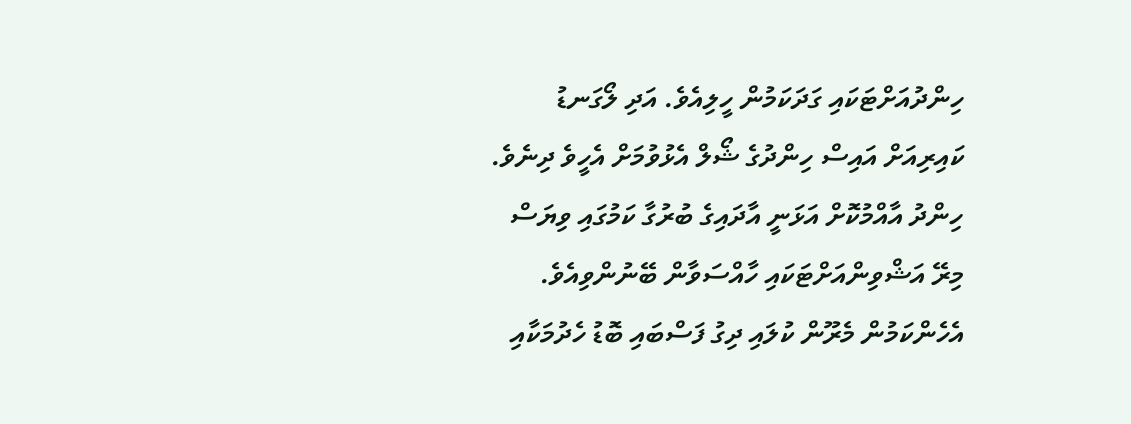ހިންދުއަށްޓަކައި ގަދަކަމުން ހީލިއެވެ. އަދި ލޯގަނޑު ކައިރިއަށް އައިސް ހިންދުގެ ޝޯލް އެޅުވުމަށް އެހީވެ ދިނެވެ. ހިންދު އާއްމުކޮށް އަޅަނީ އާދައިގެ ބުރުގާ ކަމުގައި ވިޔަސް މިރޭ އަޝްވިންއަށްޓަކައި ހާއްސަވާން ބޭނުންވިއެވެ. އެހެންކަމުން މެރޫން ކުލައި ދިގު ފަސްބައި ބޮޑު ހެދުމަކާއި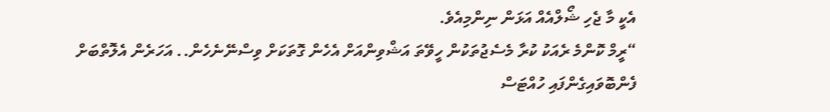އެކީ މާ ޖެހި ޝޯލްއެއް އަޅަން ނިންމިއެވެ.
“ރީމް ކޮންމެ ރެއަކު ކުރާ މެސެޖުތަކުން ހީވޭތަ އަޝްވިންއަށް އެހެން ގޮތަކަށް ވިސްނޭނެހެން.. އަހަރެން އެލޮތްބަށް ފެންބޮވައިގެންފައި ހުއްޓަސް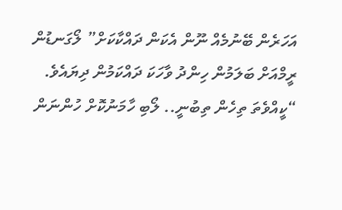އަހަރެން ބޭނުމެއް ނޫން އެކަން ދައްކާކަށް” ލޯގަނޑުން ރީމްއަށް ބަލަމުން ހިންދު ވާހަކަ ދައްކަމުން ދިޔައެވެ.
“ކީއްވެތަ ތިހެން ތިބުނީ.. ލޯބި ހާމަނުކޮށް ހުންނަން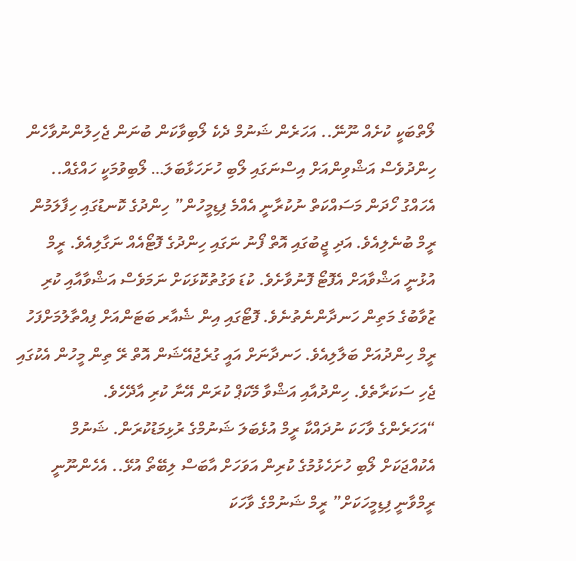ލޯތްބަކީ ކުށެއް ނޫނޭ.. އަހަރެން ޝަނުމް ދެކެ ލޯބިވާކަން ބުނަން ޖެހިލުންނުވާހެން ހިންދުވެސް އަޝްވިންއަށް އިސްނަގައި ލޯބި ހުށަހަޅާބަލަ… ލޯބިވުމަކީ ހައްގެއް.. އެހައްގު ހޯދަން މަސައްކަތް ނުކުރާނީ އެއްމެ ފިޑިމީހުން” ހިންދުގެ ކޮނޑުގައި ހިފާލަމުން ރީމް ބުނެލިއެވެ. އަދި ޖީބުގައި އޮތް ފޯނު ނަގައި ހިންދުގެ ފޮޓޯއެއް ނަގާލިއެވެ. ރީމް އުޅުނީ އަޝްވާއަށް އެފޮޓޯ ފޮނުވާށެވެ. ކުޑަ ވަގުތުކޮޅަކަށް ނަމަވެސް އަޝްވާއާއި ކުރި ޒުވާބުގެ މަތިން ހަނދާންނެތުނެވެ. ފޮޓޯގައި އިން ޝެއާރ ބަޓަންއަށް ފިއްތާލުމަށްފަހު ރީމް ހިންދުއަށް ބަލާލިއެވެ. ހަނދާނަށް އައީ ގުރެޖުއޭޝަން އޮތް ރޭ ތިން މީހުން އެކުގައި ޖެހި ސަކަރާތެވެ. ހިންދުއާއި އަޝްވާ މޭކަޕް ކުރަން އޭނާ ކުރި އާދޭހެވެ.
“އަހަރެންގެ ވާހަކަ ނުދައްކާ ރީމް އުޅެބަލަ ޝަނުމްގެ ރުޅިމަޑުކުރަން. ޝަނުމް އެކުއްޖަކަށް ލޯބި ހުށަހެޅުމުގެ ކުރިން އަވަހަށް އާބަސް ލިބޭތޯ އުޅޭ.. އެހެންނޫނީ ރީމްވާނީ ފިޑިމީހަކަށް” ރީމް ޝަނުމްގެ ވާހަކަ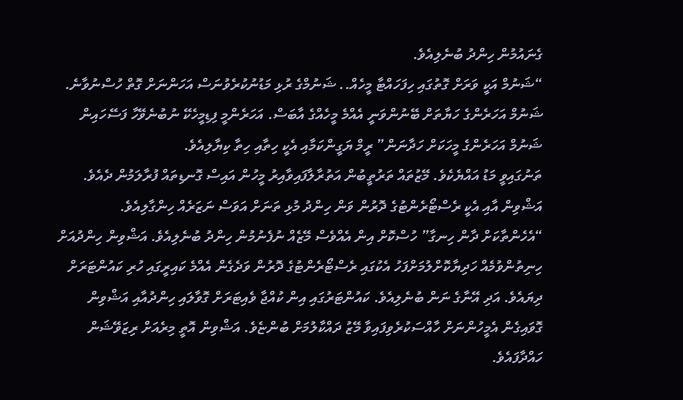ގެނައުމުން ހިންދު ބުނެލިއެވެ.
“ޝަނުމް އަކީ ވަރަށް ގޮތުގައި ހިފަހައްޓާ މީހެއް.. ޝަނުމްގެ ރުޅި މަޑުނުކުރެވުނަސް އަހަންނަށް ގޮތް ހުސްނުވާނެ. ޝަނުމް އަހަރެންގެ ހަޔާތަށް ބޭނުންވަނީ އެއްމެ މީހެއްގެ އާބަސް. އަހަރެންމީ ފިޑިމީހެކޭ ނުބުނެވޭހާ ފަސޭހައިން ޝަނުމް އަހަރެންގެ މީހަކަށް ހަދާނަން” ރީމް ޔަގީންކަމާއި އެކީ ހިތާއި ހިތާ ކިޔާލިއެވެ.
ތަނުގައިވީ މަޑު އައްޔެކެވެ. މޭޒުތައް ތަރުތީބުން އަތުރާލާފައިވާއިރު މީހުން އައިސް ގޮނޑިތައް ފުރާލަމުން ދެއެވެ. އަޝްވިން އާއި އެކީ ރެސްޓޯރެންޓުގެ ދޮރުން ވަން ހިންދު މުޅި ތަނަށް އަވަސް ނަޒަރެއް ހިންގާލިއެވެ.
“އެހެންތާކަށް ދާން ހިނގާ” ހުސްކޮށް އިން އެއްވެސް މޭޒެއް ނުފެނުމުން ހިންދު ބުނެލިއެވެ. އަޝްވިން ހިންދުއަށް ހިނިތުންވުމެއް ހަދިޔާކޮށްލުމަށްފަހު އެކުގައި ރެސްޓޯރެންޓުގެ ދޮރުން ވަދެގެން އެއްމެ ކައިރީގައި ހުރި ކައުންޓަރަށް ދިޔައެވެ. އަދި އޭނާގެ ނަން ބުނެލިއެވެ. ކައުންޓަރުގައި އިން ކުއްޖާ ވެއިޓަރަށް ގޮވާލައި ހިންދުއާއި އަޝްވިން ގޮވައިގެން އެމީހުންނަށް ހާއްސަކުރެވިފައިވާ މޭޒު ދައްކާލުމަށް ބުންޏެވެ. އަޝްވިން އޮތީ މިރެއަށް ރިޒަވޭޝަން ހައްދާފައެވެ.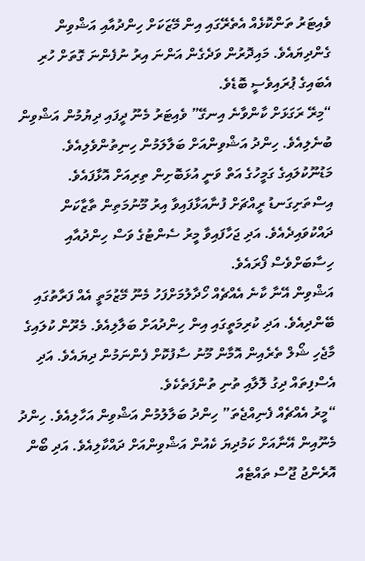ވެއިޓަރު ތަންކޮޅެއް އެތެރޭގައި އިން މޭޒަކަށް ހިންދުއާއި އަޝްވިން ގެންދިޔައެވެ. މައިދޮރުން ވަދެގެން އަންނަ އިރު ނުފެންނަ ގޮތަށް ހުރި އެބައިގެ ޕުރައިވެސީ ބޮޑެވެ.
“މިރޭ ރަގަޅަށް ކާންވާނެ އިނގޭ” ވެއިޓަރު މެނޫ ދީފައި ދިޔުމުން އަޝްވިން ބުނެލިއެވެ. ހިންދު އަޝްވިންއަށް ބަލާލަމުން ހިނިތުންވެލިއެވެ. މަޑުނޫކުލައިގެ ގަމީހުގެ އަތް ވަނީ އުޅަބޮށިން ތިރިއަށް އޮޅާފައެވެ. އިސްތަށިގަނޑު ރީއްޗަށް ފުނާއަޅާފައިވާ އިރު މޫނުމަތިން ތާޒާކަން ދައްކުވައިދެއެވެ. އަދި ޖަހާފައިވާ މީރު ސެންޓުގެ ވަސް ހިންދުއާއި ހިސާބަށްވެސް ފޯރައެވެ.
އަޝްވިން އޭނާ ކާނެ އެއްޗެއް ހޯދާލުމަށްފަހު މެނޫ މޭޒުމަތީ އެއް ފަރާތުގައި ބޭންދިއެވެ. އަދި ކުރިމަތީގައި އިން ހިންދުއަށް ބަލާލިއެވެ. މެރޫން ކުލައިގެ މާޖެހި ޝޯލް ތެރެއިން އޮމާން މޫނު ސާފުކޮށް ފެންނަމުން ދިޔައެވެ. އަދި އެސްފިތައް ދިގު ލޮލާއި ތުނި ތުންފަތެކެވެ.
“މީރު އެއްޗެއް ފެނިއްޖެތަ” ހިންދު ބަލާލުމުން އަޝްވިން އަހާލިއެވެ. ހިންދު މެނޫއިން އޭނާއަށް ކަމުދިޔަ ކެއުން އަޝްވިންއަށް ދައްކާލިއެވެ. އަދި ބޯން އޮރެންޖު ޖޫސް ތައްޓެއް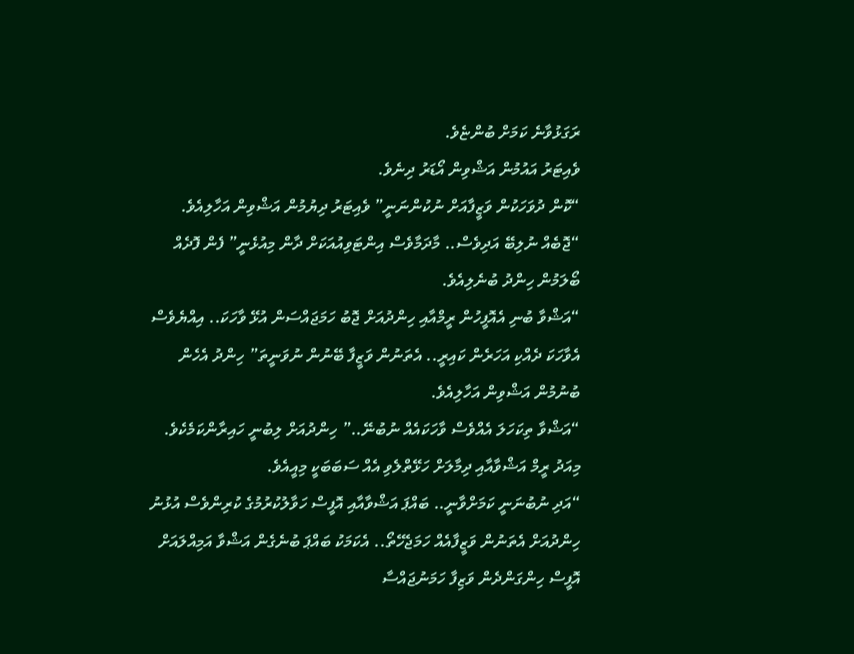ރަގަޅުވާނެ ކަމަށް ބުންޏެވެ.
ވެއިޓަރު އައުމުން އަޝްވިން އޯޑަރު ދިނެވެ.
“ކޮން ދުވަހަކުން ވަޒީފާއަށް ނުކުންނަނީ” ވެއިޓަރު ދިޔުމުން އަޝްވިން އަހާލިއެވެ.
“ޖޮބެއް ނުލިބޭ އަދިވެސް.. މާދަމާވެސް އިންޓަވިއުއަކަށް ދާން މިއުޅެނީ” ފެން ފޮދެއް ބޯލަމުން ހިންދު ބުނެލިއެވެ.
“އަޝްވާ ބުނި އެއޮފީހުން ރީމްއާއި ހިންދުއަށް ޖޮބު ހަމަޖައްސަން އުޅޭ ވާހަކަ.. އިއްޔެވެސް އެވާހަކަ ދެއްކި އަހަރެން ކައިރީ.. އެތަނުން ވަޒީފާ ބޭނުން ނުވަނީތަ” ހިންދު އެހެން ބުނުމުން އަޝްވިން އަހާލިއެވެ.
“އަޝްވާ ތިކަހަލަ އެއްވެސް ވާހަކައެއް ނުބުނޭ..” ހިންދުއަށް ލިބުނީ ހައިރާންކަމެކެވެ. މިއަދު ރީމް އަޝްވާއާއި ދިމާލަށް ހަޅޭތްލެވި އެއް ސަބަބަކީ މިއީއެވެ.
“އަދި ނުބުނަނީ ކަމަށްވާނީ.. ބައްޕަ އަޝްވާއާއި އޮފީސް ހަވާލުކުރުމުގެ ކުރިންވެސް އުޅުނު ހިންދުއަށް އެތަނުން ވަޒީފާއެއް ހަމަޖެހޭތޯ.. އެކަމަކު ބައްޕަ ބުނެގެން އަޝްވާ އަމިއްލައަށް އޮފީސް ހިންގަންދެން ވަޒިފާ ހަމަނުޖައްސާ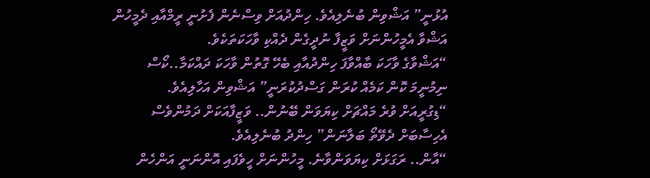އުޅުނީ” އަޝްވިން ބުނެލިއެވެ. ހިންދުއަށް ވިސްނެން ފެށުނީ ރީމްއާއި ދެމީހުން އަޝްވާ އެމީހުންނަށް ވަޒީފާ ނުދީގެން ދެއްކި ވާހަކަތަކެވެ.
“އަޝްވާގެ ވާހަކަ ބާއްވާފަ ހިންދުއާއި ބެހޭ ގޮތުން ވާހަކަ ދައްކަމާ..ކޯސް ނިމުނީމަ ކޮން ކަމެއް ކުރަން ގަސްދުކުރަނީ” އަޝްވިން އަހާލިއެވެ.
“ޑިގުރީއަށް ވުރެ މައްޗަށް ކިޔަވަން ބޭނުން.. ވަޒީފާއަކަށް ދަމުންވެސް އެހިސާބަށް ދެވޭތޯ ބަލާނަން” ހިންދު ބުނެލިއެވެ.
“އާން.. ރަގަޅަށް ކިޔަވަންވާނެ. މީހުންނަށް ހީވެފައި އޮންނަނީ އަންހެން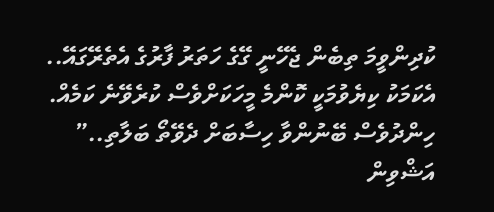ކުދިންވީމަ ތިބެން ޖެހޭނީ ގޭގެ ހަތަރު ފާރުގެ އެތެރޭގައޭ.. އެކަމަކު ކިޔެވުމަކީ ކޮންމެ މީހަކަށްވެސް ކުރެވޭނެ ކަމެއް. ހިންދުވެސް ބޭނުންވާ ހިސާބަށް ދެވޭތޯ ބަލާތި..” އަޝްވިން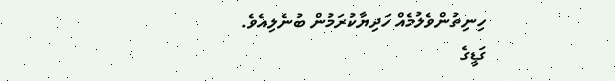ހިނިތުންވެލުމެއް ހަދިޔާކުރަމުން ބުނެލިއެވެ.
ގަޑީގެ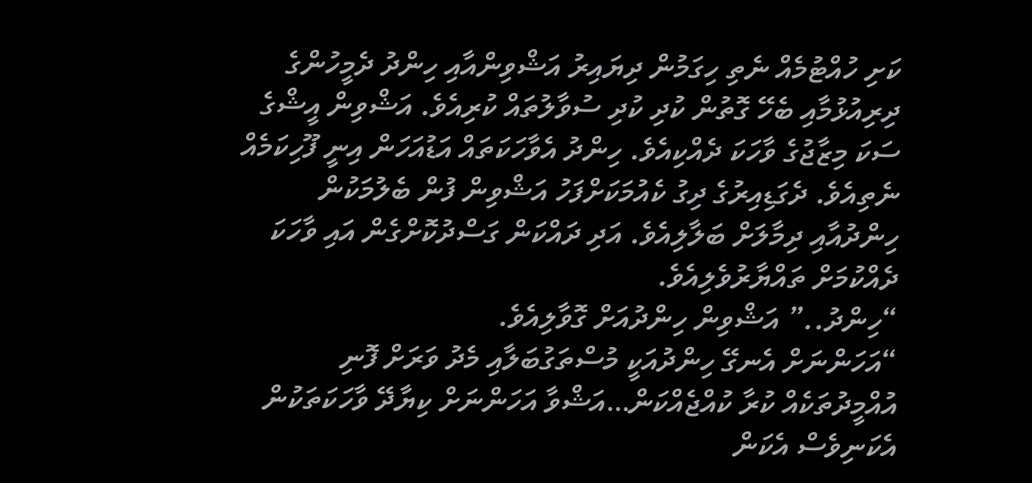ކަށި ހުއްޓުމެއް ނެތި ހިގަމުން ދިޔައިރު އަޝްވިންއާއި ހިންދު ދެމީހުންގެ ދިރިއުޅުމާއި ބެހޭ ގޮތުން ކުދި ކުދި ސުވާލުތައް ކުރިއެވެ. އަޝްވިން އީޝްގެ ސަކަ މިޒާޖުގެ ވާހަކަ ދެއްކިއެވެ. ހިންދު އެވާހަކަތައް އަޑުއަހަން އިނީ ފޫހިކަމެއް ނެތިއެވެ. ދެގަޑިއިރުގެ ދިގު ކެއުމަކަށްފަހު އަޝްވިން ފުން ބެލުމަކުން ހިންދުއާއި ދިމާލަށް ބަލާލިއެވެ. އަދި ދައްކަން ގަސްދުކޮށްގެން އައި ވާހަކަ ދެއްކުމަށް ތައްޔާރުވެލިއެވެ.
“ހިންދު..” އަޝްވިން ހިންދުއަށް ގޮވާލިއެވެ.
“އަހަންނަށް އެނގޭ ހިންދުއަކީ މުސްތަގުބަލާއި މެދު ވަރަށް ފޮނި އުއްމީދުތަކެއް ކުރާ ކުއްޖެއްކަން…އަޝްވާ އަހަންނަށް ކިޔާދޭ ވާހަކަތަކުން އެކަނިވެސް އެކަން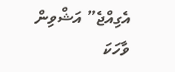އެގިއްޖެ” އަޝްވިން ވާހަކަ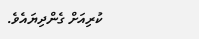ކުރިއަށް ގެންދިޔައެވެ.